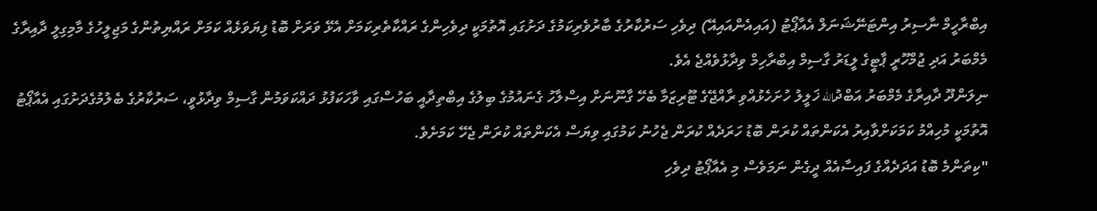އިބްރާހީމް ނާސިރު އިންޓަނޭޝަނަލް އެއާޕޯޓު (އައިއެންއައިއޭ) ދިވެހި ސަރުކާރުގެ ބާރުވެރިކަމުގެ ދަށުގައި އޮތުމަކީ ދިވެހިންގެ ރައްކާތެރިކަމަށް އެޅޭ ވަރަށް ބޮޑު ފިޔަވަޅެއް ކަމަށް ރައްޔިތުންގެ މަޖިލީހުގެ މާމިގިލީ ދާއިރާގެ މެމްބަރު އަދި ޖުމްހޫރީ ޕާޓީގެ ލީޑަރު ގާސިމް އިބްރާހިމް ވިދާޅުވެއްޖެ އެވެ.
ނިލަންދޫ ދާއިރާގެ މެމްބަރު އަބްދުالله ޚަލީލު ހުށަހެޅުއްވި ރާއްޖޭގެ ޓޫރިޒަމާ ބެހޭ ގާނޫނަށް އިސްލާހު ގެނައުމުގެ ބިލުގެ އިބްތިދާއީ ބަހުސްގައި ވާހަކަފުޅު ދައްކަވަމުން ގާސިމް ވިދާޅުވީ، ސަރުކާރުގެ ބެލުމުގެދަށުގައި އެއާޕޯޓު އޮތުމަކީ މުހިއްމު ކަމަކަށްވާއިރު އެކަންތައް ކުރަން ބޮޑު ހަރަދެއް ކުރަން ޖެހުނު ކަމުގައި ވިޔަސް އެކަންތައް ކުރަން ޖެހޭ ކަމަށެވެ.
"ކިތަންމެ ބޮޑު އަދަދެއްގެ ފައިސާއެއް ދީގެން ނަމަވެސް މި އެއާޕޯޓު ދިވެހި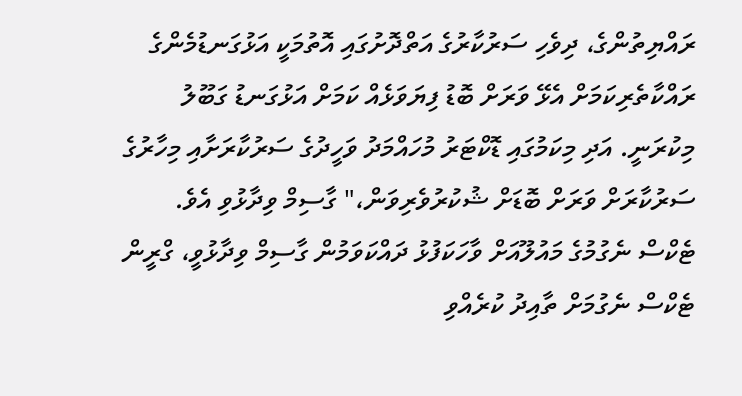ރައްޔިތުންގެ، ދިވެހި ސަރުކާރުގެ އަތްދޮށުގައި އޮތުމަކީ އަޅުގަނޑުމެންގެ ރައްކާތެރިކަމަށް އެޅޭ ވަރަށް ބޮޑު ފިޔަވަޅެއް ކަމަށް އަޅުގަނޑު ގަބޫލު މިކުރަނީ. އަދި މިކަމުގައި ޑޮކްޓަރު މުހައްމަދު ވަހީދުގެ ސަރުކާރަށާއި މިހާރުގެ ސަރުކާރަށް ވަރަށް ބޮޑަށް ޝުކުރުވެރިވަން،" ގާސިމް ވިދާޅުވި އެވެ.
ޓެކްސް ނެގުމުގެ މައުލޫއަށް ވާހަކަފުޅު ދައްކަވަމުން ގާސިމް ވިދާޅުވީ، ގްރީން ޓެކްސް ނެގުމަށް ތާއިދު ކުރެއްވި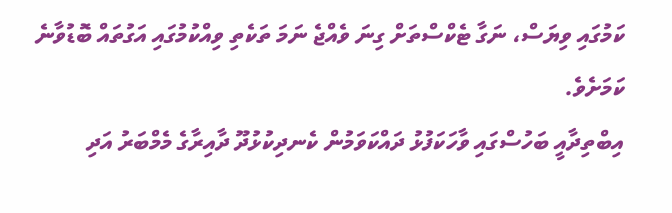ކަމުގައި ވިޔަސް، ނަގާ ޓެކްސްތަށް ގިނަ ވެއްޖެ ނަމަ ތަކެތި ވިއްކުމުގައި އަގުތައް ބޮޑުވާނެ ކަމަށެވެ.
އިބްތިދާއީ ބަހުސްގައި ވާހަކަފުޅު ދައްކަވަމުން ކެނދިކުޅުދޫ ދާއިރާގެ މެމްބަރު އަދި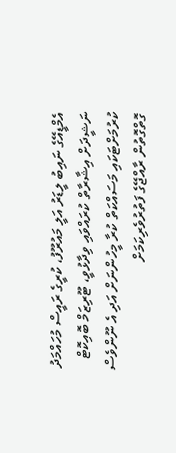އެމްޑީއޭގެ ނައިބު ލީޑަރު އަލީ މައުރޫފު، ކުރީގެ ރައީސް މުހައްމަދު ނަޝީދަށް އިޝާރާތް ކުރައްވައި ވިދާޅުވީ، ޓޫރިޒަމް ބޮއިކޮޓް ކުރުމަށްޓަކައި މަސައްކަތް ކުރާ މީހުންނަށް އަދި އެ ނޫންވެސް ގޮތްގޮތުން ރާއްޖޭގެ ފަތުރުވެރިކަމަށް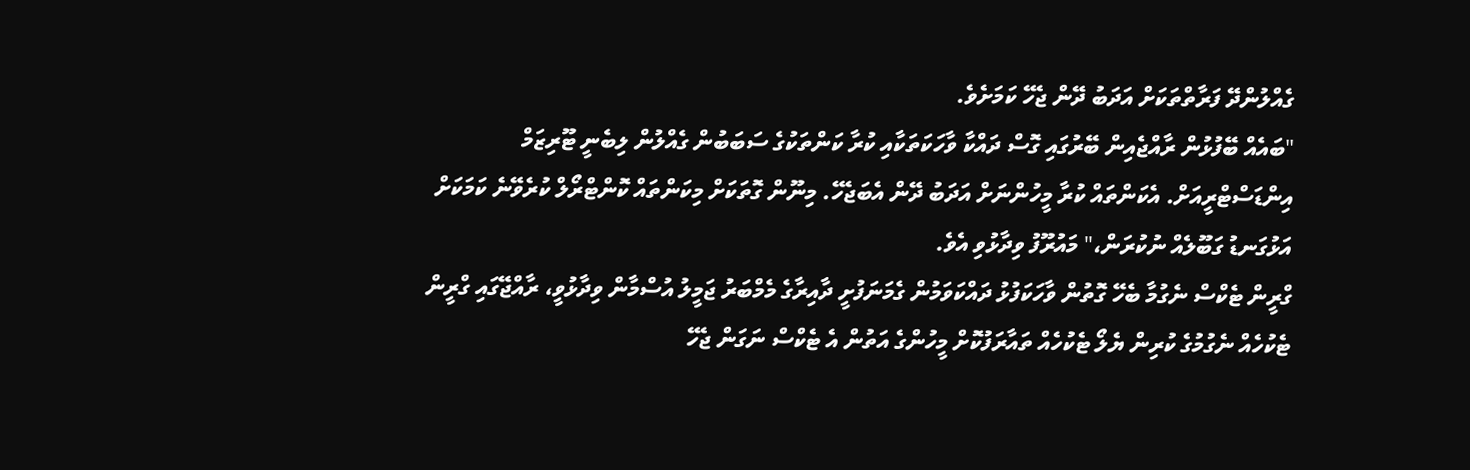ގެއްލުންދޭ ފަރާތްތަކަށް އަދަބު ދޭން ޖެހޭ ކަމަށެވެ.
"ބައެއް ބޭފުޅުން ރާއްޖެއިން ބޭރުގައި ގޮސް ދައްކާ ވާހަކަތަކާއި ކުރާ ކަންތަކުގެ ސަބަބުން ގެއްލުން ލިބެނީ ޓޫރިޒަމް އިންޑަސްޓްރީއަށް. އެކަންތައް ކުރާ މީހުންނަށް އަދަބު ދޭން އެބަޖެހޭ. މިނޫން ގޮތަކަށް މިކަންތައް ކޮންޓްރޯލް ކުރެވޭނެ ކަމަކަށް އަޅުގަނޑު ގަބޫލެއް ނުކުރަން،" މައުރޫފު ވިދާޅުވި އެވެ.
ގްރީން ޓެކްސް ނެގުމާ ބެހޭ ގޮތުން ވާހަކަފުޅު ދައްކަވަމުން ގެމަނަފުށީ ދާއިރާގެ މެމްބަރު ޖަމީލު އުސްމާން ވިދާޅުވީ، ރާއްޖޭގައި ގްރީން ޓެކުހެއް ނެގުމުގެ ކުރިން ޔެލޯ ޓެކުހެއް ތައާރަފުކޮށް މީހުންގެ އަތުން އެ ޓެކްސް ނަގަން ޖެހޭ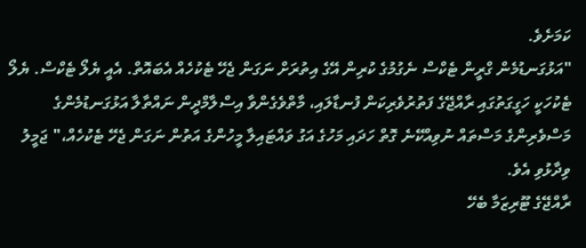ކަމަށެވެ.
"އަޅުގަނޑުމެން ގްރީން ޓެކްސް ނެގުމުގެ ކުރިން އޭގެ އިތުރަށް ނަގަން ޖެހޭ ޓެކުހެއް އެބައޮތް. އެއީ ޔެލޯ ޓެކްސް. ޔެލޯ ޓެކުހަކީ ހަގީގަތުގައި ރާއްޖޭގެ ފަތުރުވެރިކަން ފުނޑާލައި، މާތްވެގެންވާ އިސްލާމްދީން ނައްތާލާ އަޅުގަނޑުމެންގެ މަސްވެރިންގެ މަސްތައް ނުވިއްކޭނެ ގޮތް ހަދައި މަހުގެ އަގު ވައްޓައިލާ މީހުންގެ އަތުން ނަގަން ޖެހޭ ޓެކުހެއް،" ޖަމީލު ވިދާޅުވި އެވެ.
ރާއްޖޭގެ ޓޫރިޒަމާ ބެހޭ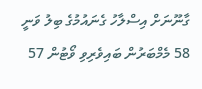ގާނޫނަށް އިސްލާހު ގެނައުމުގެ ބިލު ވަނީ 58 މެމްބަރުން ބައިވެރިވި ވޯޓުން 57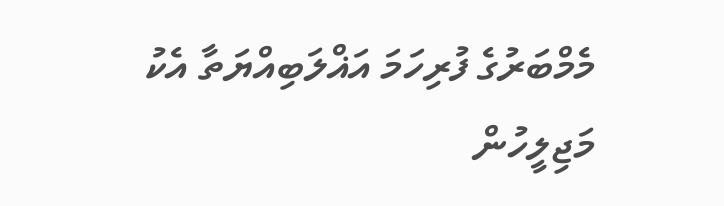މެމްބަރުގެ ފުރިހަމަ އަޣްލަބިއްޔަތާ އެކު މަޖިލީހުން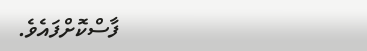ފާސްކޮށްފައެވެ.